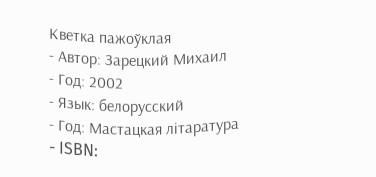Кветка пажоўклая
- Автор: Зарецкий Михаил
- Год: 2002
- Язык: белорусский
- Год: Мастацкая літаратура
- ISBN: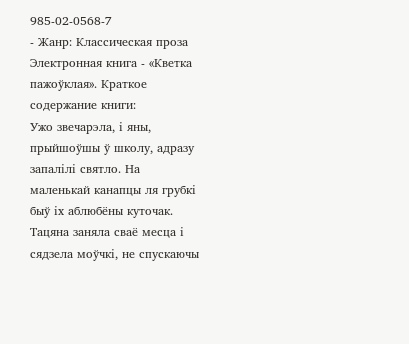985-02-0568-7
- Жанр: Классическая проза
Электронная книга - «Кветка пажоўклая». Краткое содержание книги:
Ужо звечарэла, і яны, прыйшоўшы ў школу, адразу запалілі святло. На маленькай канапцы ля грубкі быў іх аблюбёны куточак. Тацяна заняла сваё месца і сядзела моўчкі, не спускаючы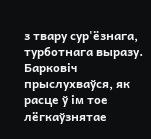з твару сур'ёзнага, турботнага выразу.
Барковіч прыслухваўся, як расце ў ім тое лёгкаўзнятае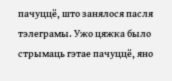пачуццё, што занялося пасля тэлеграмы. Ужо цяжка было стрымаць гэтае пачуццё, яно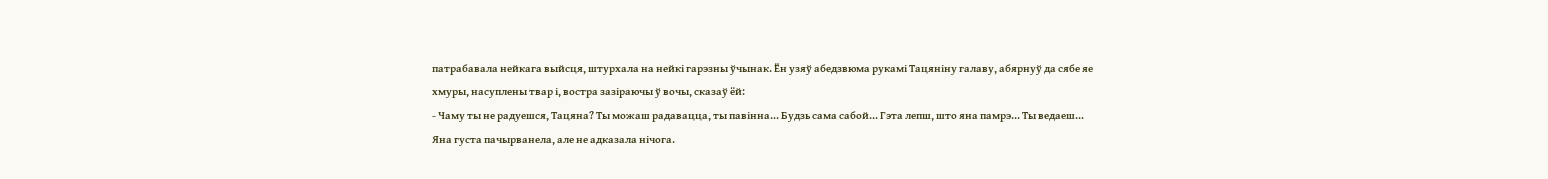патрабавала нейкага выйсця, штурхала на нейкі гарэзны ўчынак. Ён узяў абедзвюма рукамі Тацяніну галаву, абярнуў да сябе яе хмуры, насуплены твар і, востра зазіраючы ў вочы, сказаў ёй:
- Чаму ты не радуешся, Тацяна? Ты можаш радавацца, ты павінна... Будзь сама сабой... Гэта лепш, што яна памрэ... Ты ведаеш...
Яна густа пачырванела, але не адказала нічога.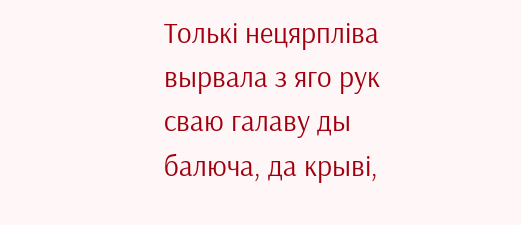Толькі нецярпліва вырвала з яго рук сваю галаву ды балюча, да крыві,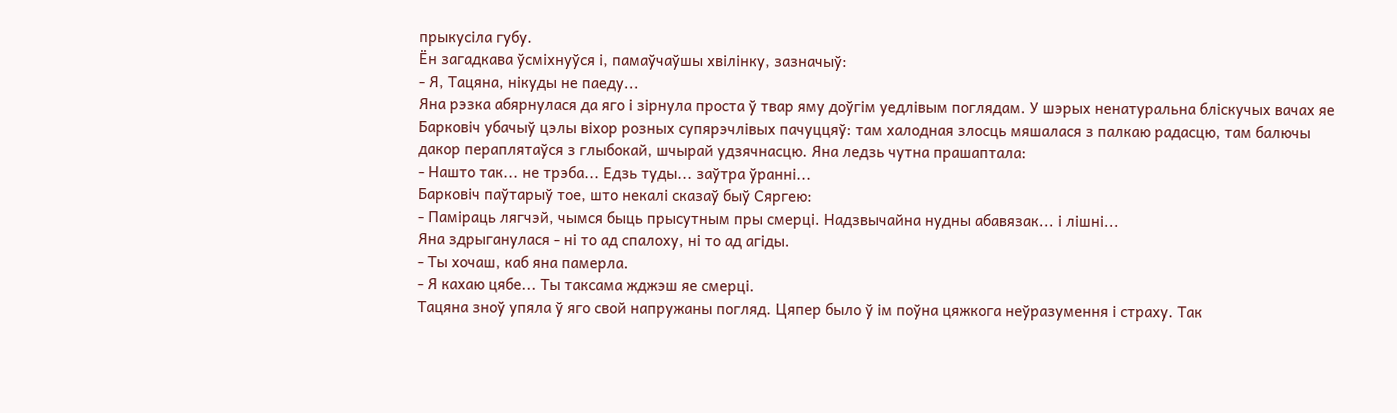прыкусіла губу.
Ён загадкава ўсміхнуўся і, памаўчаўшы хвілінку, зазначыў:
- Я, Тацяна, нікуды не паеду...
Яна рэзка абярнулася да яго і зірнула проста ў твар яму доўгім уедлівым поглядам. У шэрых ненатуральна бліскучых вачах яе Барковіч убачыў цэлы віхор розных супярэчлівых пачуццяў: там халодная злосць мяшалася з палкаю радасцю, там балючы дакор пераплятаўся з глыбокай, шчырай удзячнасцю. Яна ледзь чутна прашаптала:
- Нашто так... не трэба... Едзь туды... заўтра ўранні...
Барковіч паўтарыў тое, што некалі сказаў быў Сяргею:
- Паміраць лягчэй, чымся быць прысутным пры смерці. Надзвычайна нудны абавязак... і лішні...
Яна здрыганулася - ні то ад спалоху, ні то ад агіды.
- Ты хочаш, каб яна памерла.
- Я кахаю цябе... Ты таксама жджэш яе смерці.
Тацяна зноў упяла ў яго свой напружаны погляд. Цяпер было ў ім поўна цяжкога неўразумення і страху. Так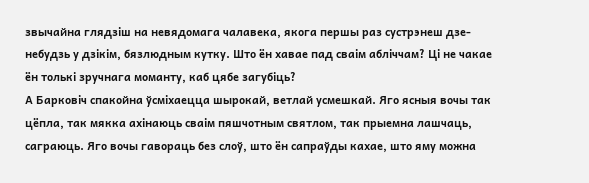звычайна глядзіш на невядомага чалавека, якога першы раз сустрэнеш дзе-небудзь у дзікім, бязлюдным кутку. Што ён хавае пад сваім абліччам? Ці не чакае ён толькі зручнага моманту, каб цябе загубіць?
А Барковіч спакойна ўсміхаецца шырокай, ветлай усмешкай. Яго ясныя вочы так цёпла, так мякка ахінаюць сваім пяшчотным святлом, так прыемна лашчаць, саграюць. Яго вочы гавораць без слоў, што ён сапраўды кахае, што яму можна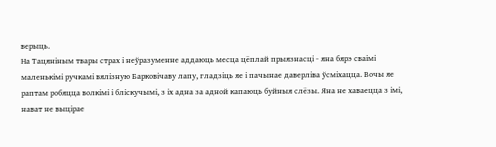верыць.
На Тацяніным твары страх і неўразуменне аддаюць месца цёплай прыязнасці - яна бярэ сваімі маленькімі ручкамі вялізную Барковічаву лапу, гладзіць яе і пачынае даверліва ўсміхацца. Вочы яе раптам робяцца волкімі і бліскучымі, з іх адна за адной капаюць буйныя слёзы. Яна не хаваецца з імі, нават не выцірае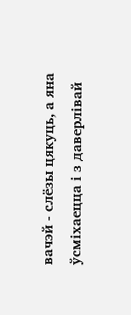вачэй - слёзы цякуць, а яна ўсміхаецца і з даверлівай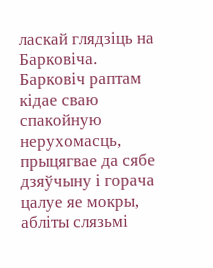ласкай глядзіць на Барковіча. Барковіч раптам кідае сваю спакойную нерухомасць, прыцягвае да сябе дзяўчыну і горача цалуе яе мокры, абліты слязьмі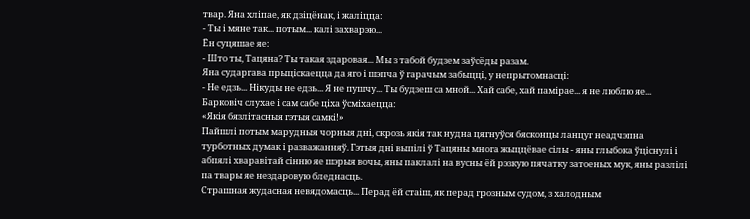твар. Яна хліпае, як дзіцёнак, і жаліцца:
- Ты і мяне так... потым... калі захварэю...
Ён суцяшае яе:
- Што ты, Тацяна? Ты такая здаровая... Мы з табой будзем заўсёды разам.
Яна сударгава прыціскаецца да яго і шэпча ў гарачым забыцці, у непрытомнасці:
- Не едзь... Нікуды не едзь... Я не пушчу... Ты будзеш са мной... Хай сабе, хай памірае... я не люблю яе...
Барковіч слухае і сам сабе ціха ўсміхаецца:
«Якія бязлітасныя гэтыя самкі!»
Пайшлі потым марудныя чорныя дні, скрозь якія так нудна цягнуўся бясконцы ланцуг неадчэпна турботных думак і разважанняў. Гэтыя дні выпілі ў Тацяны многа жыццёвае сілы - яны глыбока ўціснулі і абпялі хваравітай сінню яе шэрыя вочы, яны паклалі на вусны ёй рэзкую пячатку затоеных мук, яны разлілі па твары яе нездаровую бледнасць.
Страшная жудасная невядомасць... Перад ёй стаіш, як перад грозным судом, з халодным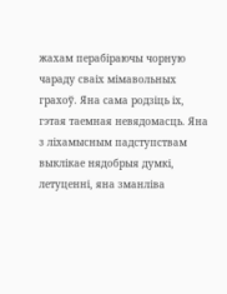жахам перабіраючы чорную чараду сваіх мімавольных грахоў. Яна сама родзіць іх, гэтая таемная невядомасць. Яна з ліхамысным падступствам выклікае нядобрыя думкі, летуценні, яна зманліва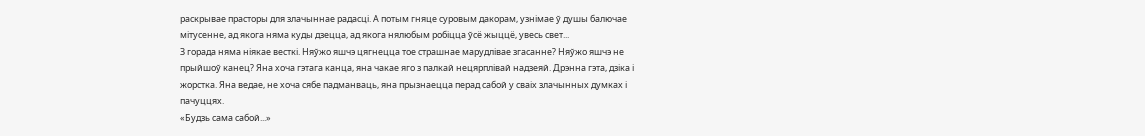раскрывае прасторы для злачыннае радасці. А потым гняце суровым дакорам, узнімае ў душы балючае мітусенне, ад якога няма куды дзецца, ад якога нялюбым робіцца ўсё жыццё, увесь свет...
З горада няма ніякае весткі. Няўжо яшчэ цягнецца тое страшнае марудлівае згасанне? Няўжо яшчэ не прыйшоў канец? Яна хоча гэтага канца, яна чакае яго з палкай нецярплівай надзеяй. Дрэнна гэта, дзіка і жорстка. Яна ведае, не хоча сябе падманваць, яна прызнаецца перад сабой у сваіх злачынных думках і пачуццях.
«Будзь сама сабой...»